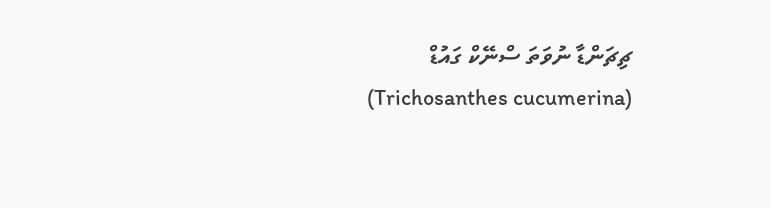ޗިޗަންޑާ ނުވަތަ ސްނޭކް ގައުޑް (Trichosanthes cucumerina)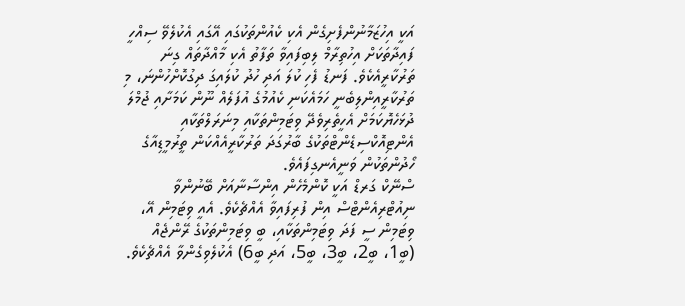އަކީ އިހުޒަމާނުންފެށިގެން އެކި ކެއުންތަކުގައި އޭގައި އެކުލެވޭ ސިއްހީ ފައިދާތަކަށް އިހުތިރާމް ލިބިފައިވާ ތަފާތު އެކި މާއްދާތައް ގިނަ ތަރުކާރީއެކެވެ. ފަނޑު ފެހި ކުލަ އަދި ހުދު ކުލައިގަ ދިގުކޮށްހުންނަ، މި ތަރުކާރީއިންލިބެނީ ހަމައެކަނި ކެއުމުގެ އުފަލެއް ނޫން ކަމަށާއި ޖުމްލަ ދުޅަހެޔޮކަމަށް އެހީތެރިވެދޭ ވިޓަމިންތަކާއި މިނަރަލްތަކާއި އެންޓިއޮކްސިޑެންޓްތަކުގެ ބާރުގަދަ ތަރުކާރީއެއްކަން ތީރުމީޑިއާގެ ހޯދުންތަކުން ވަނީއެނގިފައެވެ.
ސްނޭކް ގަރޑް އަކީ ކޮންމެހެން އިންސާނާއަށް ބޭނުންވާ ނިއުޓްރިއެންޓްސް އިން ފުރިފައިވާ އެއްޗެކެވެ. އެއީ ވިޓަމިން އޭ، ވިޓަމިން ސީ ފަދަ ވިޓަމިންތަކާއި، ބީ ވިޓަމިންތަކުގެ ރޭންޖެއް (ބީ1، ބީ2، ބީ3، ބީ5، އަދި ބީ6) އެކުލެވިގެންވާ އެއްޗެކެވެ.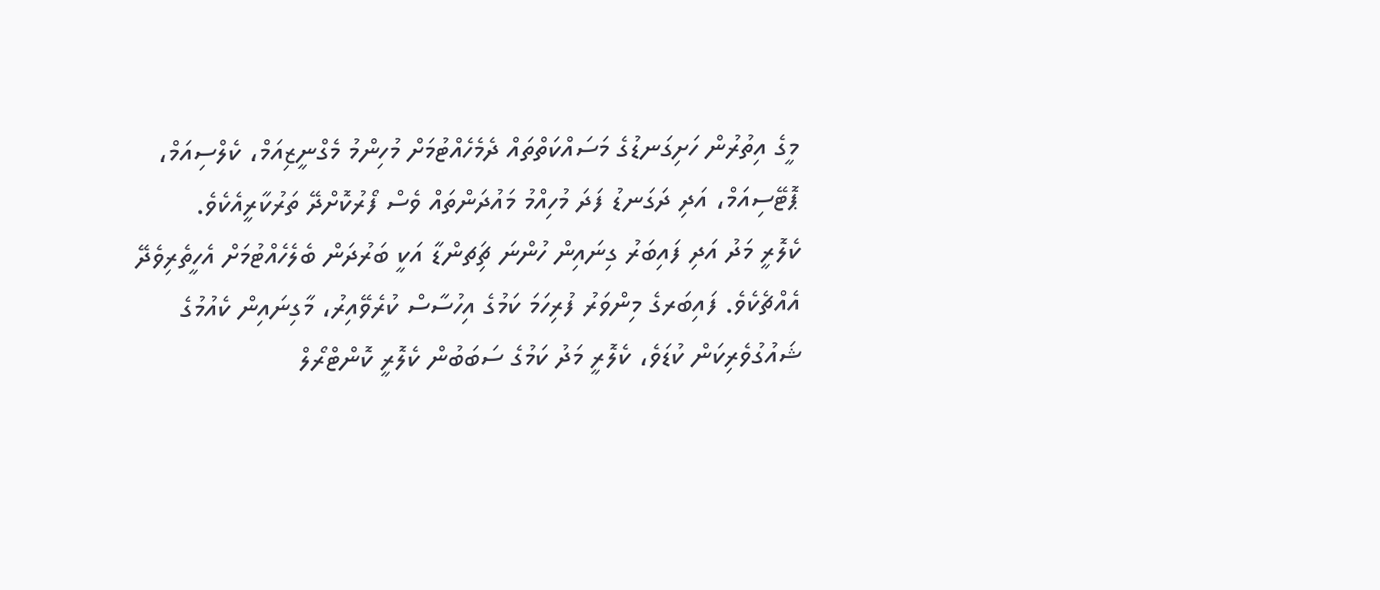މީގެ އިތުރުން ހަށިގަނޑުގެ މަސައްކަތްތައް ދެމެހެއްޓުމަށް މުހިންމު މެގްނީޒިއަމް، ކެލްސިއަމް، ޕޮޓޭސިއަމް، އަދި ދަގަނޑު ފަދަ މުހިއްމު މައުދަންތައް ވެސް ފޯރުކޮށްދޭ ތަރުކާރީއެކެވެ.
ކެލޮރީ މަދު އަދި ފައިބަރު ގިނައިން ހުންނަ ޗިަޗންޑާ އަކީ ބަރުދަން ބެލެހެއްޓުމަށް އެހީތެރިވެދޭ އެއްޗެކެވެ. ފައިބަރގެ މިންވަރު ފުރިހަމަ ކަމުގެ އިހުސާސް ކުރެވޭއިރު، މާގިނައިން ކެއުމުގެ ޝައުގުވެރިކަން ކުޑަވެ، ކެލޮރީ މަދު ކަމުގެ ސަބަބުން ކެލޮރީ ކޮންޓްރޯލް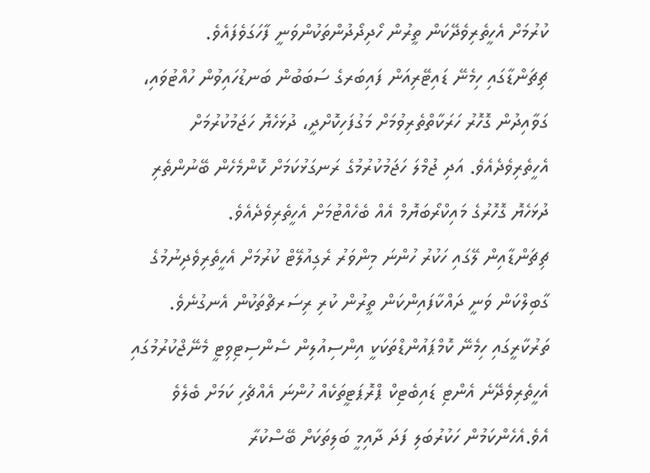ކުރުމަށް އެހީތެރިވެދޭކަން ތީރުން ހޯދިދޯދުންތަކުންވަނީ ފާހަގަވެފައެވެ.
ޗިޗަންޑާގައި ހިމެނޭ ޑައިޓޭރިއަން ފައިބަރގެ ސަބަބުން ބަނޑުހައިވުން ހުއްޓުވައި، ގަވާއިދުން ގޮހޮރު ހަރަކާތްތެރިވުމަށް މަގުފަހިކޮށްދީ، ދުޅަހެޔޮ ހަޖަމުކުރުމަށް އެހީތެރިވެދެއެވެ. އަދި ޖުމްލަ ހަޖަމުކުރުމުގެ ރަނގަޅުކަމަށް ކޮންމެހެން ބޭނުންތެރި ދުޅަހެޔޮ ގޮހޮރުގެ މައިކްރޯބަޔޮމް އެއް ބެހެއްޓުމަށް އެހީތެރިވެދެއެވެ.
ޗިޗަންޑާއިން ލޭގައި ހަކުރު ހުންނަ މިންވަރު ރެގިއުލޭޓް ކުރުމަށް އެހީތެރިވެދިނުމުގެ ގާބިލްކަން ވަނީ ދައްކާފައިންކަން ތީރުން ކުރި ރިސަރޗްތަކުން އެނގުނެވެ. ތަރުކާރީގައި ހިމެނޭ ކޮމްޕައުންޑްތަކަކީ އިންސިއުލިން ސެންސިޓިވިޓީ މެނޭޖްކުރުމުގައި އެހީތެރިވެދޭނެ އެންޓި ޑައިބެޓިކް ޕްރޮޕަޓީތަކެއް ހުންނަ އެއްޗެހި ކަމަށް ބެލެވެ އެވެ.އެހެންކަމުން ހަކުރުބަލި ފަދަ ދާއިމީ ބަލިތަކަށް ބޭސްކުރާ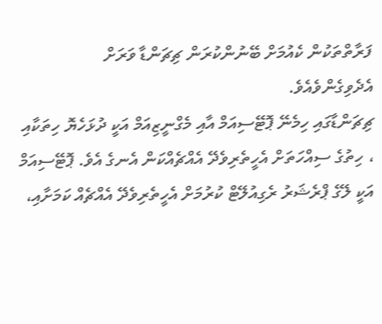ފަރާތްތަކުން ކެއުމަށް ބޭނުންކުރަން ޗިޗަންޑާ ވަރަށް އެދެވިގެންވެއެވެ.
ޗިޗަންޑާގައި ހިމެނޭ ޕޮޓޭސިއަމް އާއި މެގްނީޒިއަމް އަކީ ދުޅަހެޔޮ ހިތަކާއި ، ހިތުގެ ސިއްހަތަށް އެހީތެރިވެދޭ އެއްޗެއްކަން އެނގެ އެވެ. ޕޮޓޭސިއަމް އަކީ ލޭގެ ޕްރެޝަރު ރެގިއުލޭޓް ކުރުމަށް އެހީތެރިވެދޭ އެއްޗެއް ކަމަށާއި،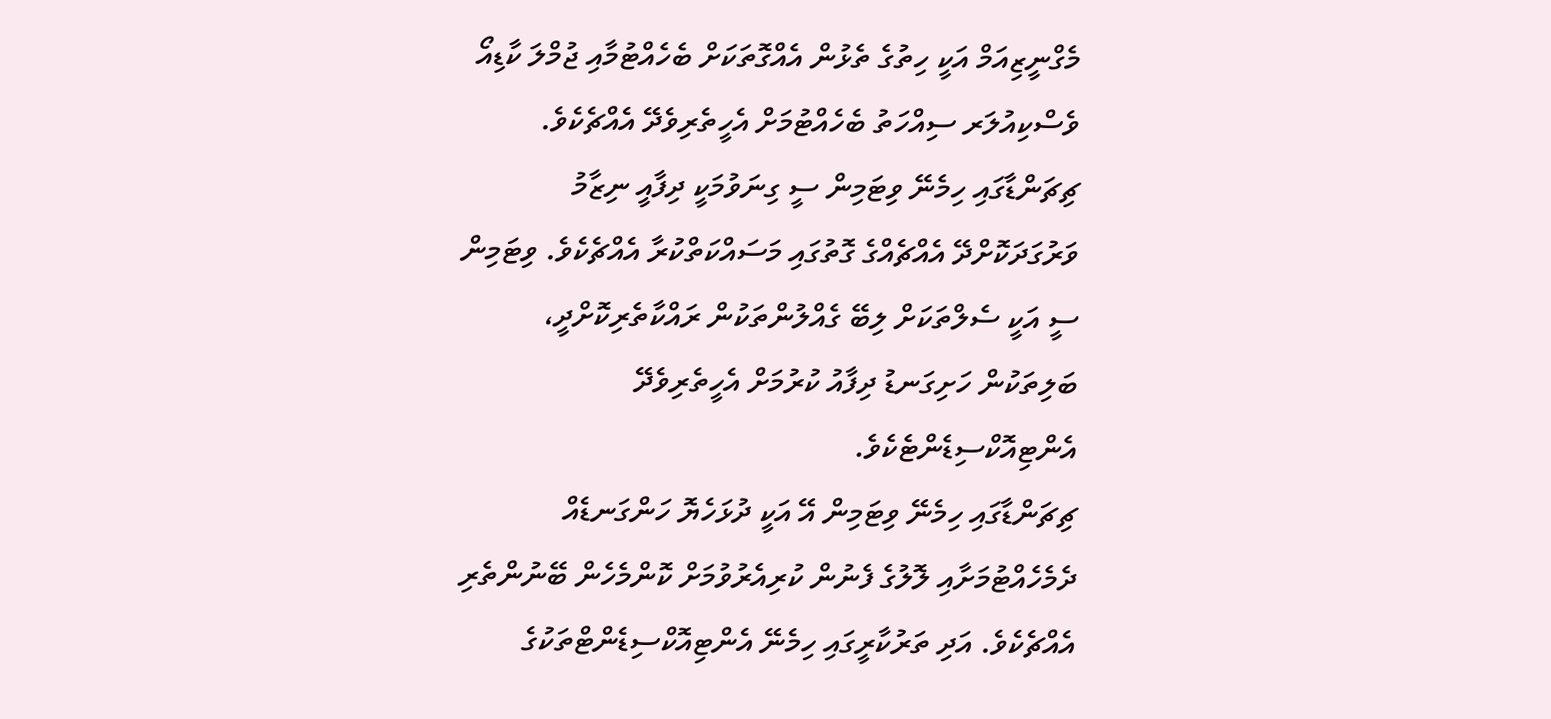މެގްނީޒިއަމް އަކީ ހިތުގެ ތެޅުން އެއްގޮތަކަށް ބެހެއްޓުމާއި ޖުމްލަ ކާޑިއޯ ވެސްކިއުލަރ ސިއްހަތު ބެހެއްޓުމަށް އެހީތެރިވެދޭ އެއްޗެކެވެ.
ޗިޗަންޑާގައި ހިމެނޭ ވިޓަމިން ސީ ގިނަވުމަކީ ދިފާއީ ނިޒާމު ވަރުގަދަކޮށްދޭ އެއްޗެއްގެ ގޮތުގައި މަސައްކަތްކުރާ އެއްޗެކެވެ. ވިޓަމިން ސީ އަކީ ސެލްތަކަށް ލިބޭ ގެއްލުންތަކުން ރައްކާތެރިކޮށްދީ، ބަލިތަކުން ހަށިގަނޑު ދިފާއު ކުރުމަށް އެހީތެރިވެދޭ އެންޓިއޮކްސިޑެންޓެކެވެ.
ޗިޗަންޑާގައި ހިމެނޭ ވިޓަމިން އޭ އަކީ ދުޅަހެޔޮ ހަންގަނޑެއް ދެމެހެއްޓުމަށާއި ލޮލުގެ ފެނުން ކުރިއެރުވުމަށް ކޮންމެހެން ބޭނުންތެރި އެއްޗެކެވެ. އަދި ތަރުކާރީގައި ހިމެނޭ އެންޓިއޮކްސިޑެންޓްތަކުގެ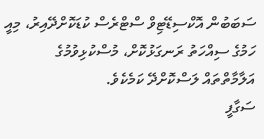ސަބަބުން އޮކްސިޑޭޓިވް ސްޓްރެސް ކުޑަކޮށްދޭއިރު، މިއީ ހަމުގެ ސިއްހަތު ރަނގަޅުކޮށް، މުސްކުޅިވުމުގެ އަލާމާތްތައް ލަސްކޮށްދޭ ކަމެކެވެ.
ސަގާފީ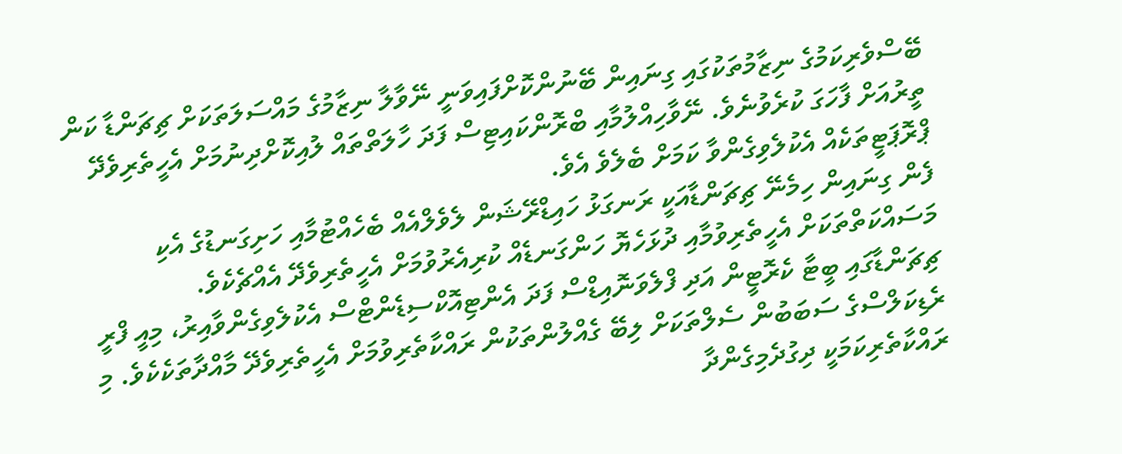ބޭސްވެރިކަމުގެ ނިޒާމުތަކުގައި ގިނައިން ބޭނުންކޮށްފައިވަނީ ނޭވާލާ ނިޒާމުގެ މައްސަލަތަކަށް ޗިޗަންޑާ ކަން ތީރުއަށް ފާހަގަ ކުރެވުނެވެ. ނޭވާހިއްލުމާއި ބްރޮންކައިޓިސް ފަދަ ހާލަތްތައް ލުއިކޮށްދިނުމަށް އެހީތެރިވެދޭ ޕްރޮޕަޓީތަކެއް އެކުލެވިގެންވާ ކަމަށް ބެލެވެ އެވެ.
ފެން ގިނައިން ހިމެނޭ ޗިޗަންޑާއަކީ ރަނގަޅު ހައިޑްރޭޝަން ލެވެލްއެއް ބެހެއްޓުމާއި ހަށިގަނޑުގެ އެކި މަސައްކަތްތަކަށް އެހީތެރިވުމާއި ދުޅަހެޔޮ ހަންގަނޑެއް ކުރިއެރުވުމަށް އެހީތެރިވެދޭ އެއްޗެކެވެ.
ޗިޗަންޑާގައި ބީޓާ ކެރޮޓީން އަދި ފްލެވަނޮއިޑްސް ފަދަ އެންޓިއޮކްސިޑެންޓްސް އެކުލެވިގެންވާއިރު، މިއީ ފްރީ ރެޑިކަލްސްގެ ސަބަބުން ސެލްތަކަށް ލިބޭ ގެއްލުންތަކުން ރައްކާތެރިވުމަށް އެހީތެރިވެދޭ މާއްދާތަކެކެވެ. މި ރައްކާތެރިކަމަކީ ދިގުދެމިގެންދާ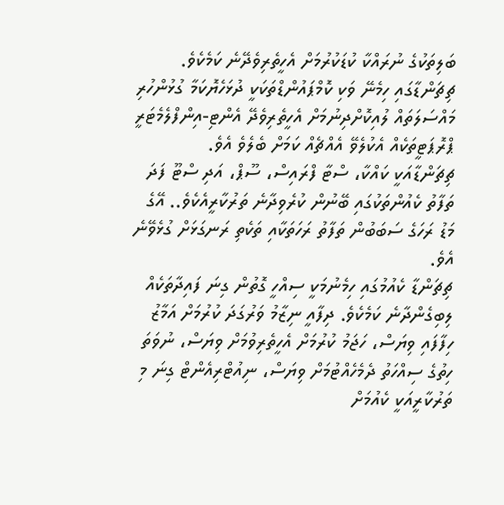ބަލިތަކުގެ ނުރައްކާ ކުޑަކުރުމަށް އެހީތެރިވެދޭނެ ކަމެކެވެ.
ޗިޗަންޑާގައި ހިމެނޭ ވަކި ކޮމްޕައުންޑްތަކަކީ ދުޅަހެޔޮކަމާ ގުޅުންހުރި މައްސަލަތައް ލުއިކޮށްދިނުމަށް އެހީތެރިވެދޭ އެންޓި-އިންފްލެމެޓަރީ ޕްރޮޕަޓީތަކެއް އެކުލެވޭ އެއްޗެއް ކަމަށް ބެލެވެ އެވެ.
ޗިޗަންޑާއަކީ ކައްކާ، ސްޓާ ފްރައިސް، ސޫޕް، އަދި ސްޓޫ ފަދަ ތަފާތު ކެއުންތަކުގައި ބޭނުން ކުރެވިދާނެ ތަރުކާރީއެކެވެ.. އޭގެ މަޑު ރަހަގެ ސަބަބުން ތަފާތު ރަހަތަކާއި ތަކެތި ރަނގަޅަށް ގުޅެވޭނެ އެވެ.
ޗިޗަންޑާ ކެއުމުގައި ހިމެނުމަކީ ސިއްހީ ގޮތުން ގިނަ ފައިދާތަކެއް ލިބިގެންދާނެ ކަމެކެވެ. ދިފާއީ ނިޒާމު ވަރުގަދަ ކުރުމަށް އަމާޒު ހިފާފައި ވިޔަސް، ހަޖަމު ކުރުމަށް އެހީތެރިވުމަށް ވިޔަސް، ނުވަތަ ހިތުގެ ސިއްހަތު ދެމެހެއްޓުމަށް ވިޔަސް، ނިއުޓްރިއެންޓް ގިނަ މި ތަރުކާރީއަކީ ކެއުމަށް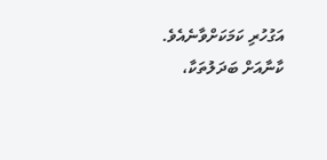އަގުހުރި ކަމަކަށްވާނެއެވެ. ކާނާއަށް ބަދަލުތަކާ،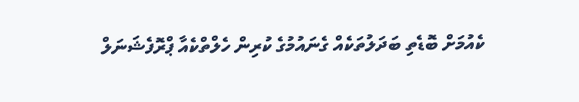ކެއުމަށް ބޮޑެތި ބަދަލުތަކެއް ގެނައުމުގެ ކުރިން ހެލްތްކެއާ ޕްރޮފެޝަނަލް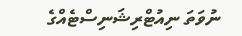ނުވަތަ ނިއުޓްރިޝަނިސްޓެއްގެ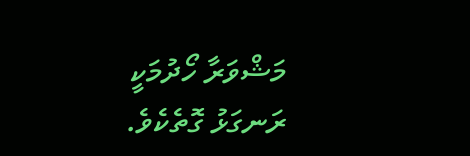މަޝްވަރާ ހޯދުމަކީ ރަނގަޅު ގޮތެކެވެ.